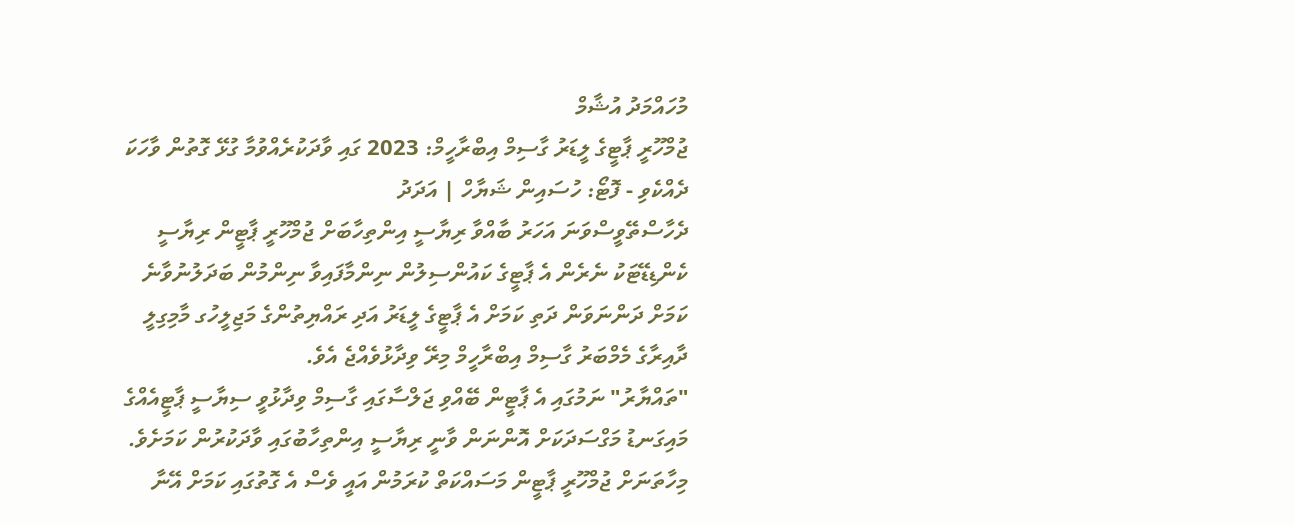މުހައްމަދު އުޝާމް
ޖުމްހޫރީ ޕާޓީގެ ލީޑަރު ގާސިމް އިބްރާހީމް: 2023 ގައި ވާދަކުރެއްވުމާ ގުޅޭ ގޮތުން ވާހަކަ ދެއްކެވި - ފޮޓޯ: ހުސައިން ޝަޔާހް | އަދަދު
ދެހާސްތޭވީސްވަނަ އަހަރު ބާއްވާ ރިޔާސީ އިންތިހާބަށް ޖުމްހޫރީ ޕާޓީން ރިޔާސީ ކެންޑިޑޭޓަކު ނެރެން އެ ޕާޓީގެ ކައުންސިލުން ނިންމާފައިވާ ނިންމުން ބަދަލުނުވާނެ ކަމަށް ދަންނަވަން ދަތި ކަމަށް އެ ޕާޓީގެ ލީޑަރު އަދި ރައްޔިތުންގެ މަޖިލީހުގ މާމިގިލީ ދާއިރާގެ މެމްބަރު ގާސިމް އިބްރާހީމް މިރޭ ވިދާޅުވެއްޖެ އެވެ.
"ތައްޔާރު" ނަމުގައި އެ ޕާޓީން ބޭއްވި ޖަލްސާގައި ގާސިމް ވިދާޅުވީ ސިޔާސީ ޕާޓީއެއްގެ މައިގަނޑު މަގްސަދަކަށް އޮންނަން ވާނީ ރިޔާސީ އިންތިހާބުގައި ވާދަކުރުން ކަމަށެވެ. މިހާތަނަށް ޖުމްހޫރީ ޕާޓީން މަސައްކަތް ކުރަމުން އައީ ވެސް އެ ގޮތުގައި ކަމަށް އޭނާ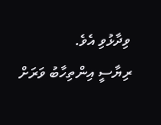ވިދާޅުވި އެވެ.
ރިޔާސީ އިންތިހާބު ވަރަށް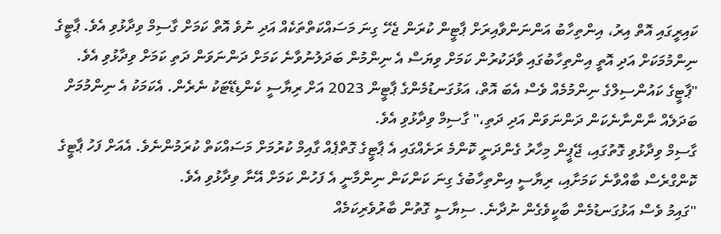ކައިރީގައި އޮތް އިރު، އިންތިހާބު އަންނަންވާއިރަށް ޕާޓީން ކުރަން ޖެހޭ ގިނަ މަސައްކަތްތަކެއް އަދި ނުވެ އޮތް ކަމަށް ގާސިމް ވިދާޅުވި އެވެ. ޕާޓީގެ ނިންމުމަކަށް އަދި އޮތީ އިންތިހާބުގައި ވާދަކުރުން ކަމަށް ވިޔަސް އެ ނިންމުން ބަދަލުނުވާނެ ކަމަށް ދަންނަވަން ދަތި ކަމަށް ވިދާޅުވި އެވެ.
"ޕާޓީގެ ކައުންސިލްގެ ނިންމުމެއް ވެސް އެބަ އޮތް، އަޅުގަނޑުމެންގެ ޕާޓީން 2023 އަށް ރިޔާސީ ކެންޑިޑޭޓަކު ނެރެން. އެކަމަކު އެ ނިންމުމަށް ބަދަލެއް ނާންނާނެކަން ދަންނަވަން އަދި ދަތި،" ގާސިމް ވިދާޅުވި އެވެ.
ގާސިމް ވިދާޅުވި ގޮތުގައި، ޖޭޕީން މިހާރު ގެންދަނީ ކޮންމެ ރަށެއްގައި އެ ޕާޓީގެ ގޮތްޕެއް ގާއިމް ކުރުމަށް މަސައްކަތް ކުރަމުންނެވެ. އެއަށް ފަހު ޕާޓީގެ ކޮންގްރެސް ބާއްވާނެ ކަމަށާއި، ރިޔާސީ އިންތިހާބުގެ ގިނަ ކަންކަން ނިންމާނީ އެ ފަހުން ކަމަށް އޭނާ ވިދާޅުވި އެވެ.
"ގައިމު ވެސް އަޅުގަނޑުމެން ބާކީވެގެން ނުދާނެ. ސިޔާސީ ގޮތުން ބާރުވެރިކަމެއް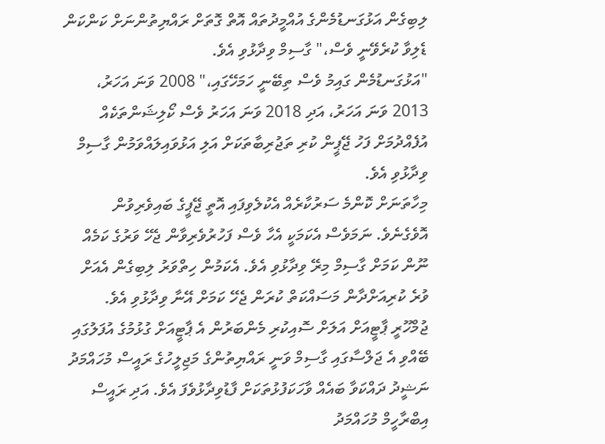ލިބިގެން އަޅުގަނޑުމެންގެ އުއްމީދުތައް އޮތް ގޮތަށް ރައްޔިތުންނަށް ކަންކަން ޑެލިވާ ކުރެވޭނީ ވެސް،" ގާސިމް ވިދާޅުވި އެވެ.
"އަޅުގަނޑުމެން ގައިމު ވެސް ތިބޭނީ ހަމަހޭގައި،" 2008 ވަނަ އަހަރު، 2013 ވަނަ އަހަރު، އަދި 2018 ވަނަ އަހަރު ވެސް ކޯލިޝަންތަކެއް އުފެއްދުމަށް ފަހު ޖޭޕީން ކުރި ތަޖުރިބާތަކަށް އަލި އަޅުވައިލައްވަމުން ގާސިމް ވިދާޅުވި އެވެ.
މިހާތަނަށް ކޮންމެ ސަރުކާރެއް އެކުލެވިފައި އޮތީ ޖޭޕީގެ ބައިވެރިވުން އޮވެގެނެވެ. ނަމަވެސް އެކަމަކީ އެހާ ވެސް ފަހުރުވެރިވާން ޖެހޭ ވަރުގެ ކަމެއް ނޫން ކަމަށް ގާސިމް މިރޭ ވިދާޅުވި އެވެ. އެކަމުން ހިތްވަރު ލިބިގެން އެއަށް ވުރެ ކުރިއަށްދާން މަސައްކަތް ކުރަން ޖެހޭ ކަމަށް އޭނާ ވިދާޅުވި އެވެ.
ޖުމްހޫރީ ޕާޓީއަށް އަލަށް ސޮއިކުރި މެންބަރުން އެ ޕާޓީއަށް ގުޅުމުގެ އުފަލުގައި ބޭއްވި އެ ޖަލްސާގައި ގާސިމް ވަނީ ރައްޔިތުންގެ މަޖިލީހުގެ ރައީސް މުހައްމަދު ނަޝީދު ދައްކަވާ ބައެއް ވާހަކަފުޅުތަކަށް ފާޑުވިދާޅުވެފަ އެވެ. އަދި ރައީސް އިބްރާހީމް މުހައްމަދު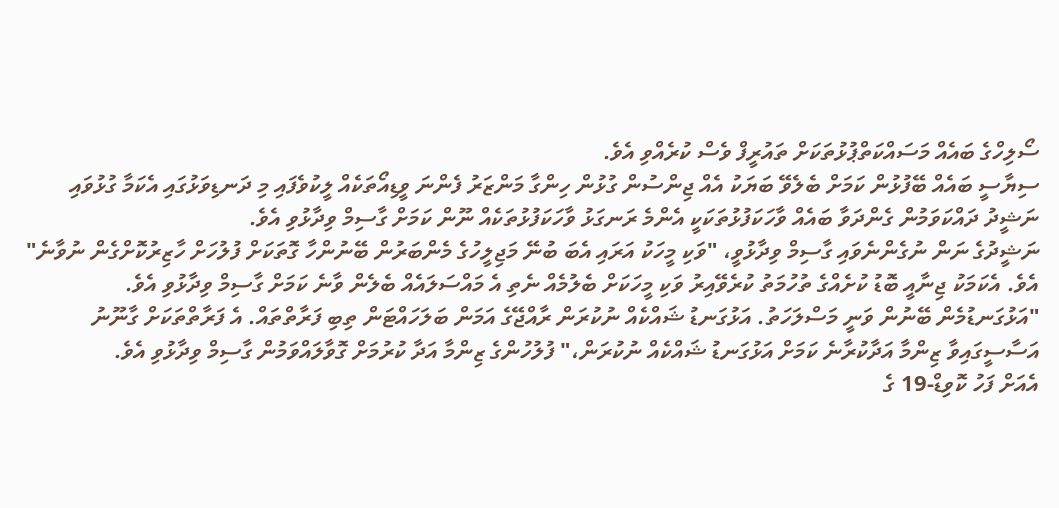ސޯލިހްގެ ބައެއް މަސައްކަތްޕުޅުތަކަށް ތައުރީފް ވެސް ކުރެއްވި އެވެ.
ސިޔާސީ ބައެއް ބޭފުޅުން ކަމަށް ބެލެވޭ ބަޔަކު އެއް ޖިންސުން ގުޅުން ހިންގާ މަންޒަރު ފެންނަ ވީޑިއޯތަކެއް ލީކުވެފައި މި ދަނޑިވަޅުގައި އެކަމާ ގުޅުވައި ނަޝީދު ދައްކަވަމުން ގެންދަވާ ބައެއް ވާހަކަފުޅުތަކަކީ އެންމެ ރަނގަޅު ވާހަކަފުޅުތަކެއް ނޫން ކަމަށް ގާސިމް ވިދާޅުވި އެވެ.
ނަޝީދުގެ ނަން ނުގެންނެވައި ގާސިމް ވިދާޅުވީ، "ވަކި މީހަކު އަރައި އެބަ ބުނޭ މަޖިލީހުގެ މެންބަރުން ބޭނުންހާ ގޮތަކަށް ފުލުހަށް ހާޒިރުކޮށްގެން ނުވާނެ" އެވެ. އެކަމަކު ޖިނާއީ ބޮޑު ކުށެއްގެ ތުހުމަތު ކުރެވޭއިރު ވަކި މީހަކަށް ބެލުމެއް ނެތި އެ މައްސަލައެއް ބެލެން ވާނެ ކަމަށް ގާސިމް ވިދާޅުވި އެވެ.
"އަޅުގަނޑުމެން ބޭނުން ވަނީ މަސްލަހަތު. އަޅުގަނޑު ޝައްކެއް ނުކުރަން ރާއްޖޭގެ އަމަން ބަލަހައްޓަން ތިބި ފަރާތްތައް. އެ ފަރާތްތަކަށް ގާނޫނު އަސާސީގައިވާ ޒިންމާ އަދާކުރާނެ ކަމަށް އަޅުގަނޑު ޝައްކެއް ނުކުރަން،" ފުލުހުންގެ ޒިންމާ އަދާ ކުރުމަށް ގޮވާލައްވަމުން ގާސިމް ވިދާޅުވި އެވެ.
އެއަށް ފަހު ކޮވިޑް-19 ގެ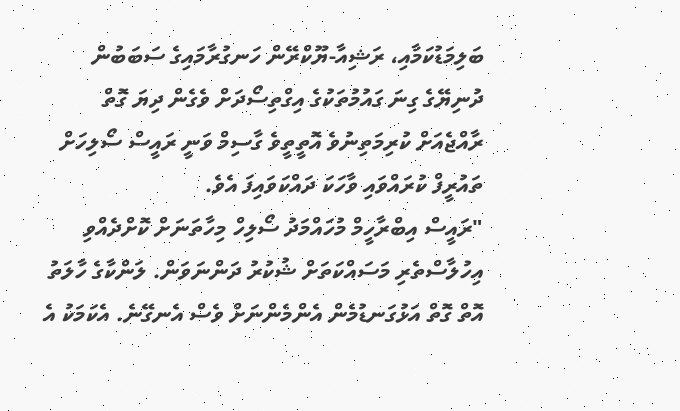ބަލިމަޑުކަމާއި، ރަޝިއާ-ޔޫކްރޭން ހަނގުރާމައިގެ ސަބަބުން ދުނިޔޭގެ ގިނަ ގައުމުތަކުގެ އިގްތިސޯދަށް ވެގެން ދިޔަ ގޮތް ރާއްޖެއަށް ކުރިމަތިނުވެ އޮތީތީވެ ގާސިމް ވަނީ ރައީސް ސޯލިހަށް ތައުރީފް ކުރައްވައި ވާހަކަ ދައްކަވައިފަ އެވެ.
"ރައީސް އިބްރާހީމް މުހައްމަދު ސޯލިހް މިހާތަނަށް ކޮށްދެއްވި އިހުލާސްތެރި މަސައްކަތަށް ޝުކުރު ދަންނަވަން. ލަންކާގެ ހާލަތު އޮތް ގޮތް އަޅުގަނޑުމެން އެންމެންނަށް ވެސް އެނގޭނެ. އެކަމަކު އެ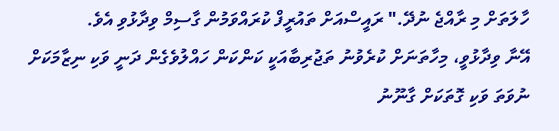ހާލަތަށް މި ރާއްޖެ ނުދޭ." ރައީސްއަށް ތައުރީފް ކުރައްވަމުން ގާސިމް ވިދާޅުވި އެވެ.
އޭނާ ވިދާޅުވީ، މިހާތަނަށް ކުރެވުނު ތަޖުރިބާއަކީ ކަންކަން ހައްލުވެގެން ދަނީ ވަކި ނިޒާމަކަށް ނުވަތަ ވަކި ގޮތަކަށް ގާނޫނު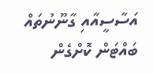އަސާސީއާއި ގާނޫނުތައް ބައްޓަން ކޮށްގެން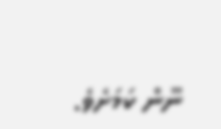ނޫން ކަމަށެވެ.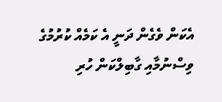އެކަން ވެގެން ދަނީ އެ ކަމެއް ކުރުމުގެ ވިސްނުމާއި ގާބިލްކަން ހުރި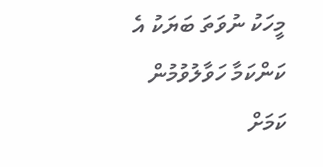މީހަކު ނުވަތަ ބަޔަކު އެ ކަންކަމާ ހަވާލުވުމުން ކަމަށް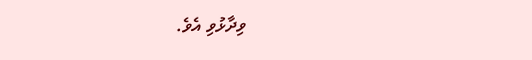ވިދާޅުވި އެވެ.